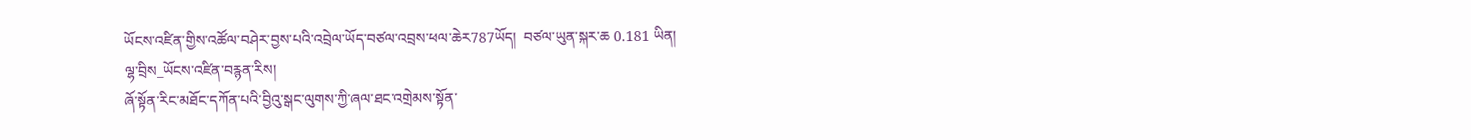ཡོངས་འཛིན་གྱིས་འཚོལ་བཤེར་བྱས་པའི་འབྲེལ་ཡོད་བཙལ་འབྲས་ཕལ་ཆེར787ཡོད།  བཙལ་ཡུན་སྐར་ཆ 0.181 ཡིན།
ལྷ་བྲིས_ཡོངས་འཛིན་བརྙན་རིས།
ཞོ་སྟོན་རིང་མཐོང་དཀོན་པའི་བྱིའུ་སྒང་ལུགས་ཀྱི་ཞལ་ཐང་འགྲེམས་སྟོན་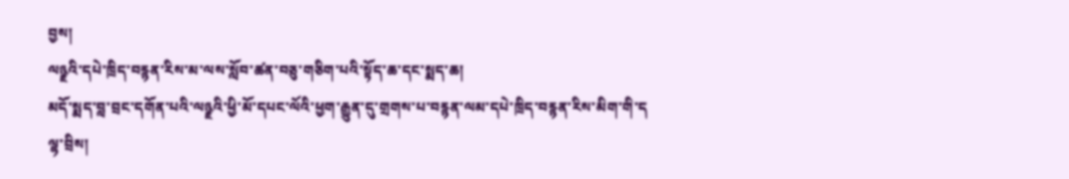བྱས།
ལཉྫའི་དཔེ་ཁྲིད་བརྙན་རིས་མ་ལས་སློབ་ཚན་བཅུ་གཅིག་པའི་སྟོད་ཆ་དང་སྨད་ཆ།
མདོ་སྨད་བླ་བྲང་དགོན་པའི་ལཉྫའི་ཕྱི་མོ་དཔང་ལོའི་ཕྱག་རྒྱུན་དུ་གྲགས་པ་བརྙན་ལམ་དཔེ་ཁྲིད་བརྙན་རིས་མིག་གི་ད
ལྷ་བྲིས།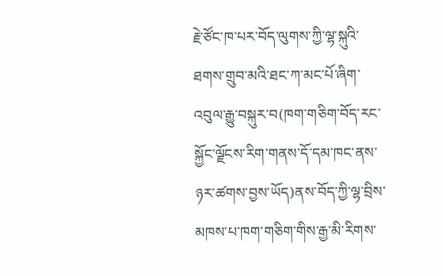རྗེ་ཙོང་ཁ་པར་བོད་ལུགས་ཀྱི་ལྷ་སྐུའི་ཐགས་གྲུབ་མའི་ཐང་ཀ་མང་པོ་ཞིག་འབུལ་རྒྱུ་བསྐུར་བ(ཁག་གཅིག་བོད་རང་སྐྱོང་ལྗོངས་རིག་གནས་དོ་དམ་ཁང་ནས་ཉར་ཚགས་བྱས་ཡོད)ནས་བོད་ཀྱི་ལྷ་བྲིས་མཁས་པ་ཁག་གཅིག་གིས་རྒྱ་མི་རིགས་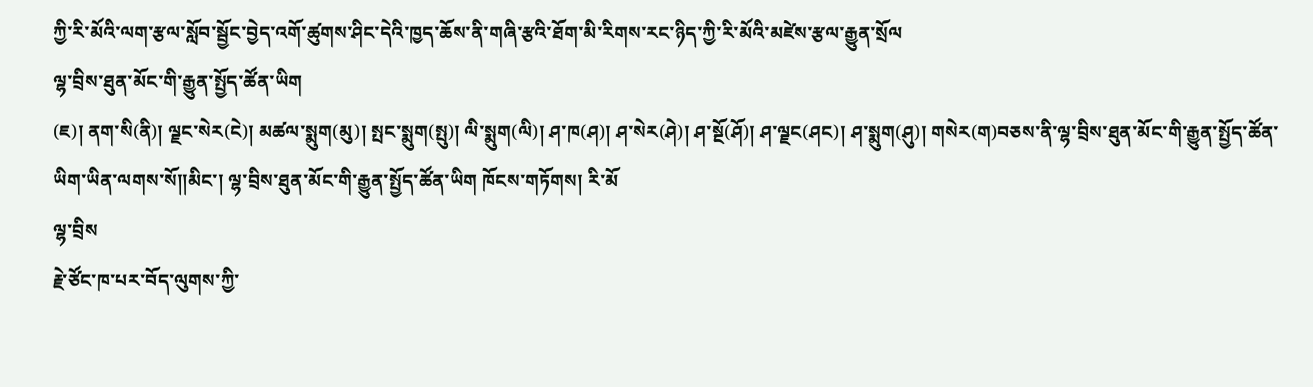ཀྱི་རི་མོའི་ལག་རྩལ་སློབ་སྦྱོང་བྱེད་འགོ་ཚུགས་ཤིང་དེའི་ཁྱད་ཆོས་ནི་གཞི་རྩའི་ཐོག་མི་རིགས་རང་ཉིད་ཀྱི་རི་མོའི་མཛེས་རྩལ་རྒྱུན་སྲོལ
ལྷ་བྲིས་ཐུན་མོང་གི་རྒྱུན་སྤྱོད་ཚོན་ཡིག
(ཇ)། ནག་སི(ནི)། ལྗང་སེར(ངེ)། མཚལ་སྨུག(མུ)། སྤང་སྨུག(སྤུ)། ལི་སྨུག(ལི)། ཤ་ཁ(ཤ)། ཤ་སེར(ཤེ)། ཤ་སྔོ(ཤོ)། ཤ་ལྗང(ཤང)། ཤ་སྨུག(ཤུ)། གསེར(ག)བཅས་ནི་ལྷ་བྲིས་ཐུན་མོང་གི་རྒྱུན་སྤྱོད་ཚོན་ཡིག་ཡིན་ལགས་སོ༎མིང་། ལྷ་བྲིས་ཐུན་མོང་གི་རྒྱུན་སྤྱོད་ཚོན་ཡིག ཁོངས་གཏོགས། རི་མོ
ལྷ་བྲིས
རྗེ་ཙོང་ཁ་པར་བོད་ལུགས་ཀྱི་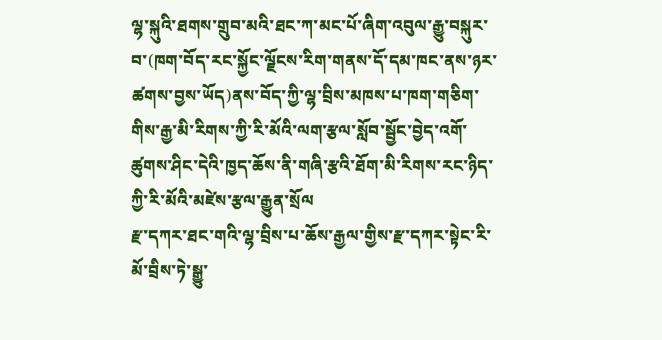ལྷ་སྐུའི་ཐགས་གྲུབ་མའི་ཐང་ཀ་མང་པོ་ཞིག་འབུལ་རྒྱུ་བསྐུར་བ་(ཁག་བོད་རང་སྐྱོང་ལྗོངས་རིག་གནས་དོ་དམ་ཁང་ནས་ཉར་ཚགས་བྱས་ཡོད)ནས་བོད་ཀྱི་ལྷ་བྲིས་མཁས་པ་ཁག་གཅིག་གིས་རྒྱ་མི་རིགས་ཀྱི་རི་མོའི་ལག་རྩལ་སློབ་སྦྱོང་བྱེད་འགོ་ཚུགས་ཤིང་དེའི་ཁྱད་ཆོས་ནི་གཞི་རྩའི་ཐོག་མི་རིགས་རང་ཉིད་ཀྱི་རི་མོའི་མཛེས་རྩལ་རྒྱུན་སྲོལ
རྫ་དཀར་ཐང་གའི་ལྷ་བྲིས་པ་ཆོས་རྒྱལ་གྱིས་རྫ་དཀར་སྟེང་རི་མོ་བྲིས་ཏེ་སྒྱུ་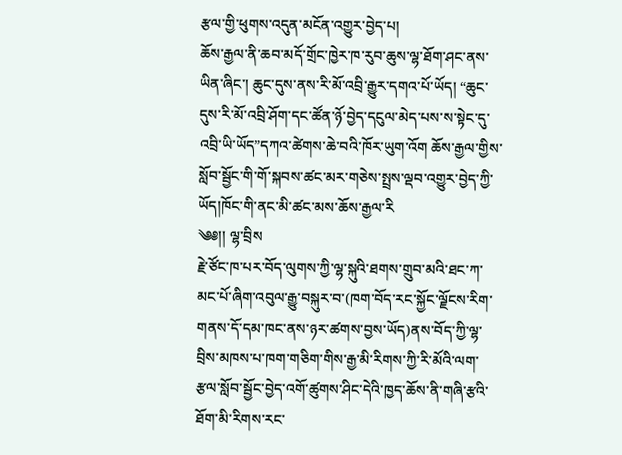རྩལ་གྱི་ཕུགས་འདུན་མངོན་འགྱུར་བྱེད་པ།
ཆོས་རྒྱལ་ནི་ཆབ་མདོ་གྲོང་ཁྱེར་ཁ་རུབ་ཆུས་ལྷ་ཐོག་ཤང་ནས་ཡིན་ཞིང་། ཆུང་དུས་ནས་རི་མོ་འབྲི་རྒྱུར་དགའ་པོ་ཡོད། “ཆུང་དུས་རི་མོ་འབྲི་ཤོག་དང་ཚོན་ཉོ་བྱེད་དངུལ་མེད་པས་ས་སྟེང་དུ་འབྲི་ཡི་ཡོད”དཀའ་ཚེགས་ཆེ་བའི་ཁོར་ཡུག་འོག ཆོས་རྒྱལ་གྱིས་སློབ་སྦྱོང་གི་གོ་སྐབས་ཚང་མར་གཅེས་སྤྲས་ལྡབ་འགྱུར་བྱེད་ཀྱི་ཡོད།ཁོང་གི་ནང་མི་ཚང་མས་ཆོས་རྒྱལ་རི
༄༅།། ལྷ་བྲིས
རྗེ་ཙོང་ཁ་པར་བོད་ལུགས་ཀྱི་ལྷ་སྐུའི་ཐགས་གྲུབ་མའི་ཐང་ཀ་མང་པོ་ཞིག་འབུལ་རྒྱུ་བསྐུར་བ་(ཁག་བོད་རང་སྐྱོང་ལྗོངས་རིག་གནས་དོ་དམ་ཁང་ནས་ཉར་ཚགས་བྱས་ཡོད)ནས་བོད་ཀྱི་ལྷ་བྲིས་མཁས་པ་ཁག་གཅིག་གིས་རྒྱ་མི་རིགས་ཀྱི་རི་མོའི་ལག་རྩལ་སློབ་སྦྱོང་བྱེད་འགོ་ཚུགས་ཤིང་དེའི་ཁྱད་ཆོས་ནི་གཞི་རྩའི་ཐོག་མི་རིགས་རང་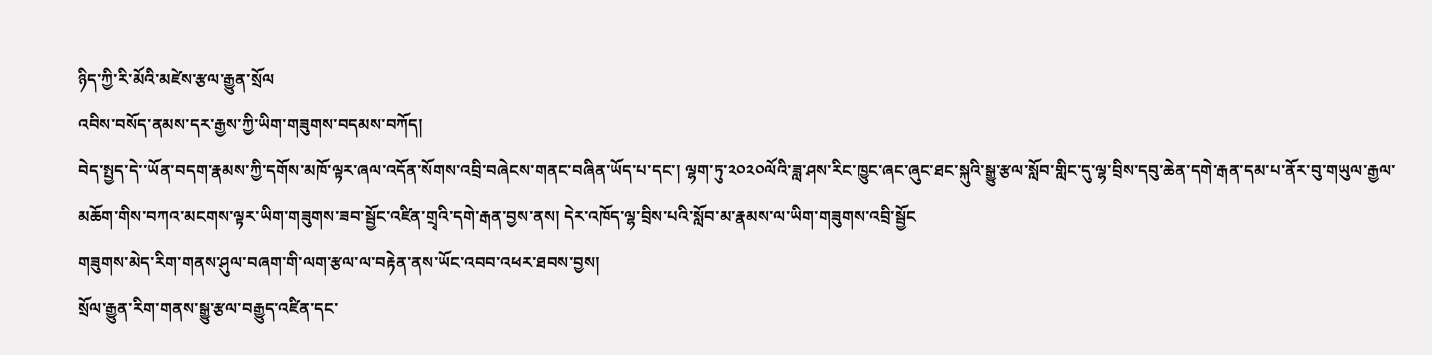ཉིད་ཀྱི་རི་མོའི་མཛེས་རྩལ་རྒྱུན་སྲོལ
འབིས་བསོད་ནམས་དར་རྒྱས་ཀྱི་ཡིག་གཟུགས་བདམས་བཀོད།
བེད་སྤྱད་དེ་་ཡོན་བདག་རྣམས་ཀྱི་དགོས་མཁོ་ལྟར་ཞལ་འདོན་སོགས་འབྲི་བཞེངས་གནང་བཞིན་ཡོད་པ་དང་། ལྷག་ཏུ་༢༠༢༠ལོའི་ཟླ་ཤས་རིང་ཁྱུང་ཞང་ཞུང་ཐང་སྐུའི་སྒྱུ་རྩལ་སློབ་གླིང་དུ་ལྷ་བྲིས་དབུ་ཆེན་དགེ་རྒན་དམ་པ་ནོར་བུ་གཡུལ་རྒྱལ་མཆོག་གིས་བཀའ་མངགས་ལྟར་ཡིག་གཟུགས་ཟབ་སྦྱོང་འཛིན་གྲྭའི་དགེ་རྒན་བྱས་ནས། དེར་འཁོད་ལྷ་བྲིས་པའི་སློབ་མ་རྣམས་ལ་ཡིག་གཟུགས་འབྲི་སྦྱོང
གཟུགས་མེད་རིག་གནས་ཤུལ་བཞག་གི་ལག་རྩལ་ལ་བརྟེན་ནས་ཡོང་འབབ་འཕར་ཐབས་བྱས།
སྲོལ་རྒྱུན་རིག་གནས་སྒྱུ་རྩལ་བརྒྱུད་འཛིན་དང་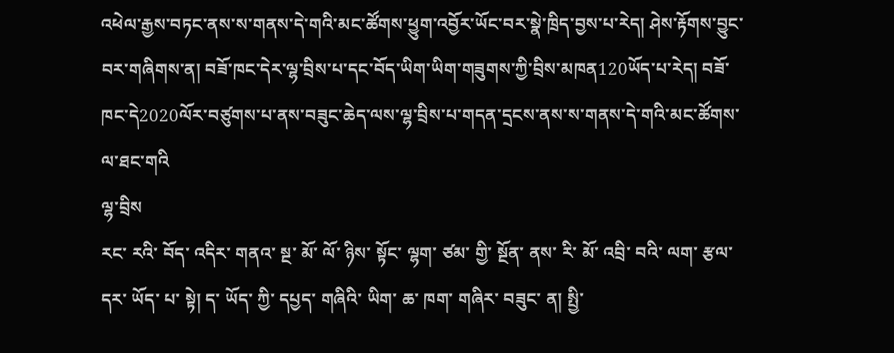འཕེལ་རྒྱས་བཏང་ནས་ས་གནས་དེ་གའི་མང་ཚོགས་ཕྱུག་འབྱོར་ཡོང་བར་སྣེ་ཁྲིད་བྱས་པ་རེད། ཤེས་རྟོགས་བྱུང་བར་གཞིགས་ན། བཟོ་ཁང་དེར་ལྷ་བྲིས་པ་དང་བོད་ཡིག་ཡིག་གཟུགས་ཀྱི་བྲིས་མཁན120ཡོད་པ་རེད། བཟོ་ཁང་དེ2020ལོར་བཙུགས་པ་ནས་བཟུང་ཆེད་ལས་ལྷ་བྲིས་པ་གདན་དྲངས་ནས་ས་གནས་དེ་གའི་མང་ཚོགས་ལ་ཐང་གའི
ལྷ་བྲིས
རང་ རའི་ བོད་ འདིར་ གནའ་ སྔ་ མོ་ ལོ་ ཉིས་ སྟོང་ ལྷག་ ཙམ་ གྱི་ སྔོན་ ནས་ རི་ མོ་ འབྲི་ བའི་ ལག་ རྩལ་ དར་ ཡོད་ པ་ སྟེ། ད་ ཡོད་ ཀྱི་ དཔྱད་ གཞིའི་ ཡིག་ ཆ་ ཁག་ གཞིར་ བཟུང་ ན། སྤྱི་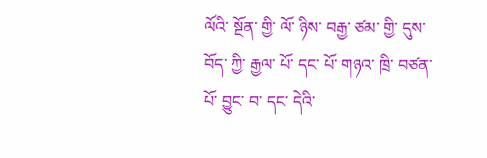ལོའི་ སྔོན་ གྱི་ ལོ་ ཉིས་ བརྒྱ་ ཙམ་ གྱི་ དུས་ བོད་ ཀྱི་ རྒྱལ་ པོ་ དང་ པོ་ གཉའ་ ཁྲི་ བཙན་ པོ་ བྱུང་ བ་ དང་ དེའི་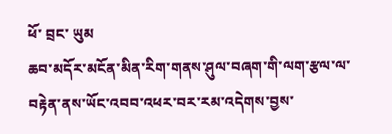ཕོ་ བྲང་ ཡུམ
ཆབ་མདོར་མངོན་མིན་རིག་གནས་ཤུལ་བཞག་གི་ལག་རྩལ་ལ་བརྟེན་ནས་ཡོང་འབབ་འཕར་བར་རམ་འདེགས་བྱས་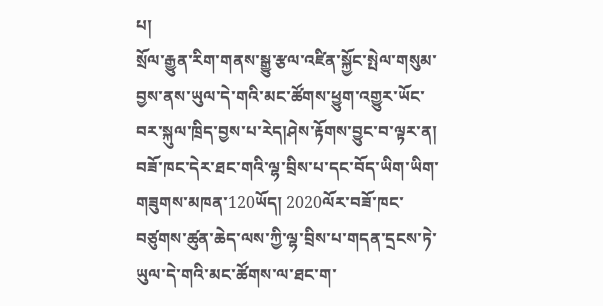པ།
སྲོལ་རྒྱུན་རིག་གནས་སྒྱུ་རྩལ་འཛིན་སྐྱོང་སྤེལ་གསུམ་བྱས་ནས་ཡུལ་དེ་གའི་མང་ཚོགས་ཕྱུག་འགྱུར་ཡོང་བར་སྐུལ་ཁྲིད་བྱས་པ་རེད།ཤེས་རྟོགས་བྱུང་བ་ལྟར་ན། བཟོ་ཁང་དེར་ཐང་གའི་ལྷ་བྲིས་པ་དང་བོད་ཡིག་ཡིག་གཟུགས་མཁན་120ཡོད། 2020ལོར་བཟོ་ཁང་བཙུགས་ཚུན་ཆེད་ལས་ཀྱི་ལྷ་བྲིས་པ་གདན་དྲངས་ཏེ་ཡུལ་དེ་གའི་མང་ཚོགས་ལ་ཐང་ག་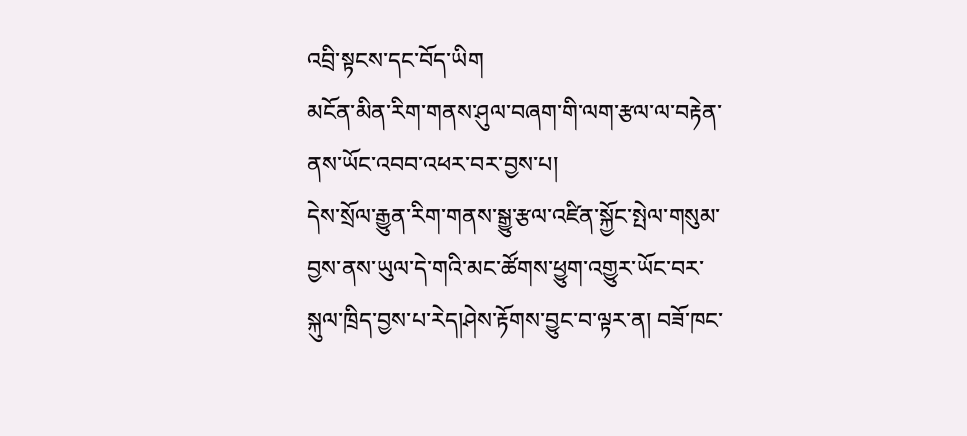འབྲི་སྟངས་དང་བོད་ཡིག
མངོན་མིན་རིག་གནས་ཤུལ་བཞག་གི་ལག་རྩལ་ལ་བརྟེན་ནས་ཡོང་འབབ་འཕར་བར་བྱས་པ།
དེས་སྲོལ་རྒྱུན་རིག་གནས་སྒྱུ་རྩལ་འཛིན་སྐྱོང་སྤེལ་གསུམ་བྱས་ནས་ཡུལ་དེ་གའི་མང་ཚོགས་ཕྱུག་འགྱུར་ཡོང་བར་སྐུལ་ཁྲིད་བྱས་པ་རེད།ཤེས་རྟོགས་བྱུང་བ་ལྟར་ན། བཟོ་ཁང་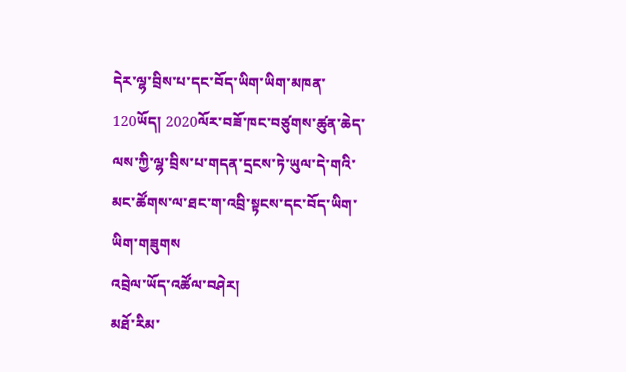དེར་ལྷ་བྲིས་པ་དང་བོད་ཡིག་ཡིག་མཁན་120ཡོད། 2020ལོར་བཟོ་ཁང་བཙུགས་ཚུན་ཆེད་ལས་ཀྱི་ལྷ་བྲིས་པ་གདན་དྲངས་ཏེ་ཡུལ་དེ་གའི་མང་ཚོགས་ལ་ཐང་ག་འབྲི་སྟངས་དང་བོད་ཡིག་ཡིག་གཟུགས
འབྲེལ་ཡོད་འཚོལ་བཤེར།
མཐོ་རིམ་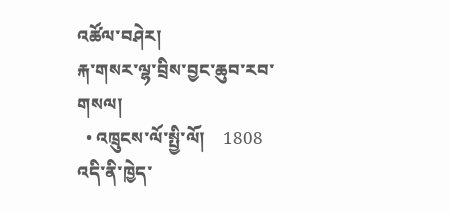འཚོལ་བཤེར།
རྐ་གསར་ལྷ་བྲིས་བྱང་ཆུབ་རབ་གསལ།
  • འཁྲུངས་ལོ་སྤྱི་ལོ།    1808
འདི་ནི་ཁྱེད་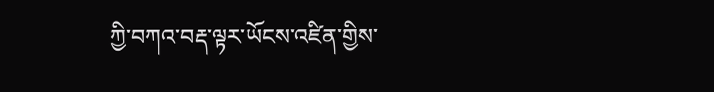ཀྱི་བཀའ་བརྡ་ལྟར་ཡོངས་འཛིན་གྱིས་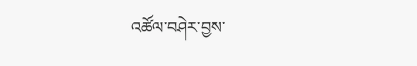འཚོལ་བཤེར་བྱས་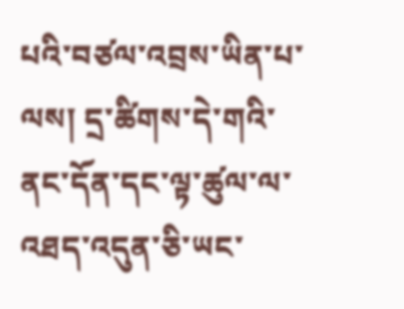པའི་བཙལ་འབྲས་ཡིན་པ་ལས། དྲ་ཚིགས་དེ་གའི་ནང་དོན་དང་ལྟ་ཚུལ་ལ་འཐད་འདུན་ཅི་ཡང་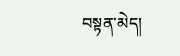བསྟན་མེད།